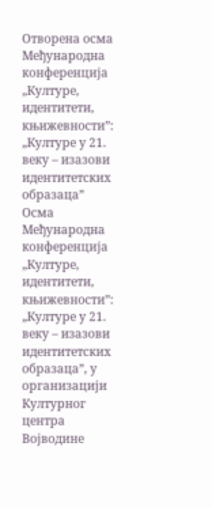Отворена осма Међународна конференција „Културе, идентитети, књижевности”: „Културе у 21. веку – изазови идентитетских образаца”
Осма Међународна конференција „Културе, идентитети, књижевности”: „Културе у 21. веку – изазови идентитетских образаца”, у организацији Културног центра Војводине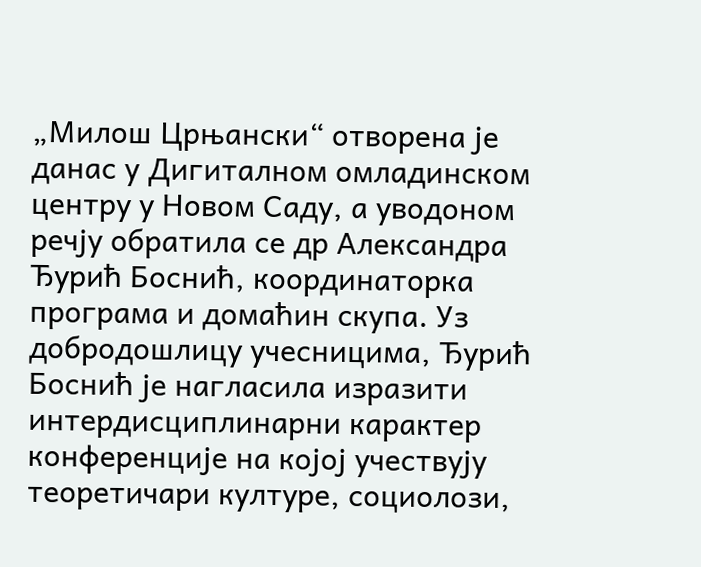„Милош Црњански“ отворена је данас у Дигиталном омладинском центру у Новом Саду, а уводоном речју обратила се др Александра Ђурић Боснић, координаторка програма и домаћин скупа. Уз добродошлицу учесницима, Ђурић Боснић је нагласила изразити интердисциплинарни карактер конференције на којој учествују теоретичари културе, социолози,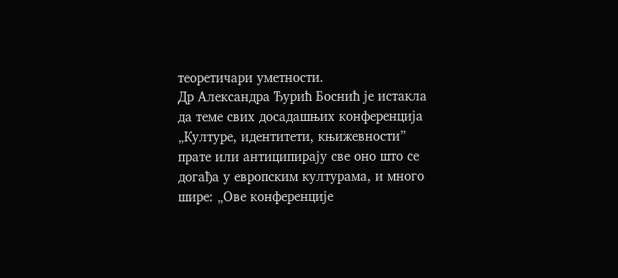теоретичари уметности.
Др Александра Ђурић Боснић је истакла да теме свих досадашњих конференција „Културе, идентитети, књижевности” прате или антиципирају све оно што се догађа у европским културама, и много шире: „Ове конференције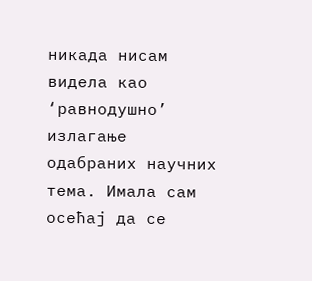никада нисам видела као ‘равнодушно’ излагање одабраних научних тема. Имала сам осећај да се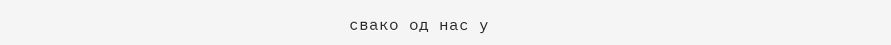свако од нас у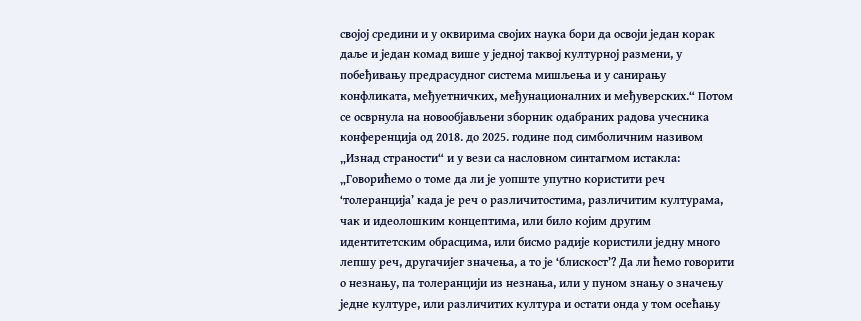својој средини и у оквирима својих наука бори да освоји један корак даље и један комад више у једној таквој културној размени, у побеђивању предрасудног система мишљења и у санирању конфликата, међуетничких, међунационалних и међуверских.“ Потом се осврнула на новообјављени зборник одабраних радова учесника конференција од 2018. до 2025. године под симболичним називом „Изнад страности“ и у вези са насловном синтагмом истакла: „Говорићемо о томе да ли је уопште упутно користити реч ‘толеранција’ када је реч о различитостима, различитим културама, чак и идеолошким концептима, или било којим другим идентитетским обрасцима, или бисмо радије користили једну много лепшу реч, другачијег значења, а то је ‘блискост’? Да ли ћемо говорити о незнању, па толеранцији из незнања, или у пуном знању о значењу једне културе, или различитих култура и остати онда у том осећању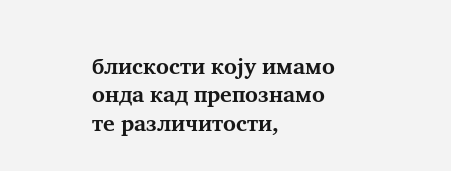блискости коју имамо онда кад препознамо те различитости,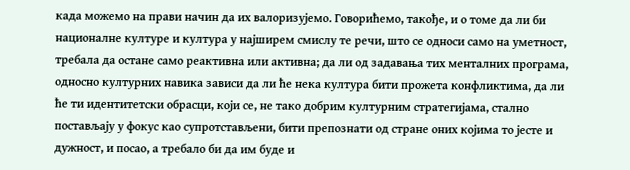када можемо на прави начин да их валоризујемо. Говорићемо, такође, и о томе да ли би националне културе и култура у најширем смислу те речи, што се односи само на уметност, требала да остане само реактивна или активна; да ли од задавања тих менталних програма, односно културних навика зависи да ли ће нека култура бити прожета конфликтима, да ли ће ти идентитетски обрасци, који се, не тако добрим културним стратегијама, стално постављају у фокус као супротстављени, бити препознати од стране оних којима то јесте и дужност, и посао, а требало би да им буде и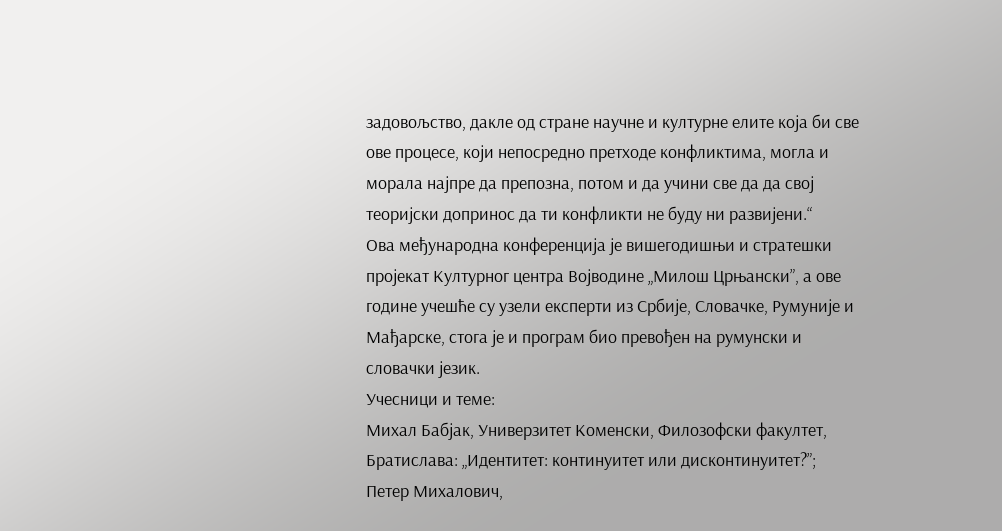задовољство, дакле од стране научне и културне елите која би све ове процесе, који непосредно претходе конфликтима, могла и морала најпре да препозна, потом и да учини све да да свој теоријски допринос да ти конфликти не буду ни развијени.“
Ова међународна конференција је вишегодишњи и стратешки пројекат Културног центра Војводине „Милош Црњански”, а ове године учешће су узели експерти из Србије, Словачке, Румуније и Мађарске, стога је и програм био превођен на румунски и словачки језик.
Учесници и теме:
Михал Бабјак, Универзитет Коменски, Филозофски факултет, Братислава: „Идентитет: континуитет или дисконтинуитет?”;
Петер Михалович,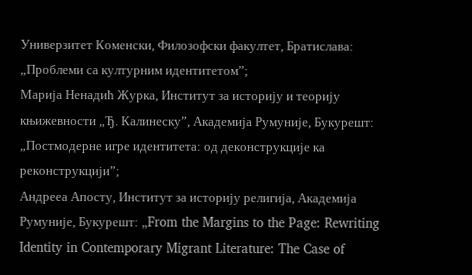Универзитет Коменски, Филозофски факултет, Братислава: „Проблеми са културним идентитетом”;
Марија Ненадић Журка, Институт за историју и теорију књижевности „Ђ. Калинеску”, Академија Румуније, Букурешт: „Постмодерне игре идентитета: од деконструкције ка реконструкцији”;
Андрееа Апосту, Институт за историју религија, Академија Румуније, Букурешт: „From the Margins to the Page: Rewriting Identity in Contemporary Migrant Literature: The Case of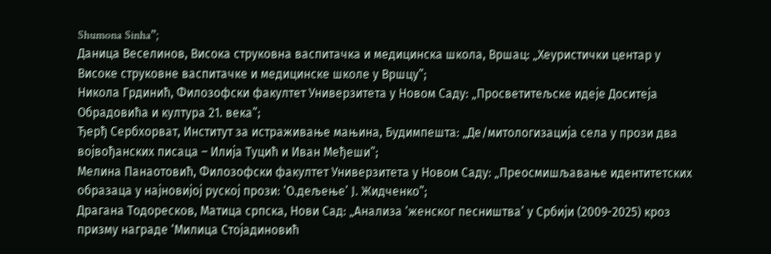Shumona Sinha”;
Даница Веселинов, Висока струковна васпитачка и медицинска школа, Вршац: „Хеуристички центар у Високе струковне васпитачке и медицинске школе у Вршцу”;
Никола Грдинић, Филозофски факултет Универзитета у Новом Саду: „Просветитељске идеје Доситеја Обрадовића и култура 21. века”;
Ђерђ Сербхорват, Институт за истраживање мањина, Будимпешта: „Де/митологизација села у прози два војвођанских писаца – Илија Туцић и Иван Међеши”;
Мелина Панаотовић, Филозофски факултет Универзитета у Новом Саду: „Преосмишљавање идентитетских образаца у најновијој руској прози: ‘О.дељење’ Ј. Жидченко”;
Драгана Тодоресков, Матица српска, Нови Сад: „Анализа ‘женског песништва’ у Србији (2009-2025) кроз призму награде ‘Милица Стојадиновић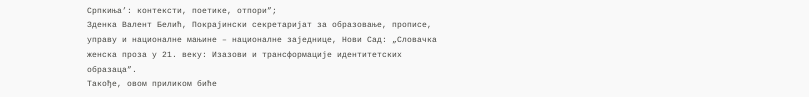Српкиња’: контексти, поетике, отпори”;
Зденка Валент Белић, Покрајински секретаријат за образовање, прописе, управу и националне мањине – националне заједнице, Нови Сад: „Словачка женска проза у 21. веку: Изазови и трансформације идентитетских образаца”.
Такође, овом приликом биће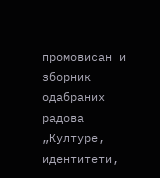промовисан и зборник одабраних радова „Културе, идентитети,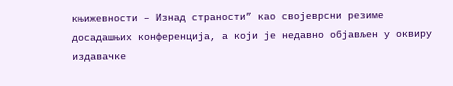књижевности – Изнад страности” као својеврсни резиме досадашњих конференција, а који је недавно објављен у оквиру издавачке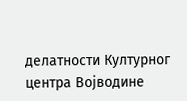делатности Културног центра Војводине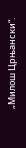„Милош Црњански“.